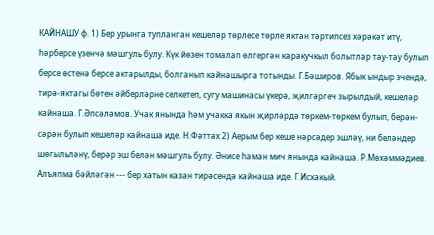КАЙНАШУ ф. 1) Бер урынга тупланган кешеләр төрлесе төрле яктан тәртипсез хәрәкәт итү, һәрберсе үзенчә мәшгуль булу. Күк йөзен томалап өлгергән каракучкыл болытлар тау-тау булып берсе өстенә берсе актарылды, болганып кайнашырга тотынды. Г.Бәширов. Ябык ындыр эчендә, тирә-яктагы бөтен әйберләрне селкетеп, сугу машинасы үкерә, җилгәргеч зырылдый, кешеләр кайнаша. Г.Әпсәләмов. Учак янында һәм учакка якын җирләрдә төркем-төркем булып, берән-сәрән булып кешеләр кайнаша иде. Н.Фәттах 2) Аерым бер кеше нәрсәдер эшләү, ни беләндер шөгыльләнү, берәр эш белән мәшгуль булу. Әнисе һаман мич янында кайнаша. Р.Мөхәммәдиев. Алъяпма бәйләгән --- бер хатын казан тирәсендә кайнаша иде. Г.Исхакый.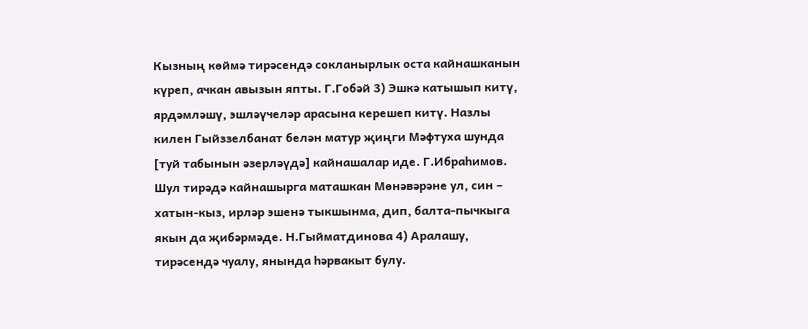Кызның көймә тирәсендә сокланырлык оста кайнашканын күреп, ачкан авызын япты. Г.Гобәй 3) Эшкә катышып китү, ярдәмләшү, эшләүчеләр арасына керешеп китү. Назлы килен Гыйззелбанат белән матур җиңги Мәфтуха шунда [туй табынын әзерләүдә] кайнашалар иде. Г.Ибраһимов. Шул тирәдә кайнашырга маташкан Мөнәвәрәне ул, син – хатын-кыз, ирләр эшенә тыкшынма, дип, балта-пычкыга якын да җибәрмәде. Н.Гыйматдинова 4) Аралашу, тирәсендә чуалу, янында һәрвакыт булу.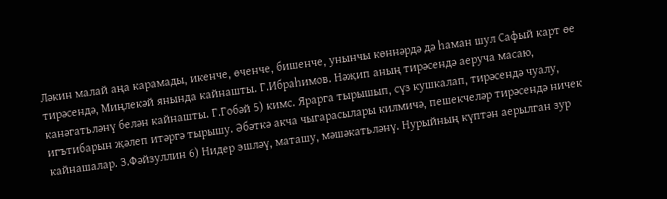Ләкин малай аңа карамады, икенче, өченче, бишенче, унынчы көннәрдә дә һаман шул Сафый карт өе тирәсендә, Миңлекәй янында кайнашты. Г.Ибраһимов. Нәҗип аның тирәсендә аеруча масаю, канәгатьләнү белән кайнашты. Г.Гобәй 5) кимс. Ярарга тырышып, сүз кушкалап, тирәсендә чуалу, игътибарын җәлеп итәргә тырышу. Әбәткә акча чыгарасылары килмичә, пешекчеләр тирәсендә ничек кайнашалар. З.Фәйзуллин 6) Нидер эшләү, маташу, мәшәкатьләнү. Нурыйның күптән аерылган зур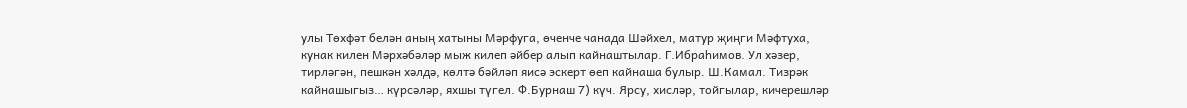улы Төхфәт белән аның хатыны Мәрфуга, өченче чанада Шәйхел, матур җиңги Мәфтуха, кунак килен Мәрхәбәләр мыж килеп әйбер алып кайнаштылар. Г.Ибраһимов. Ул хәзер, тирләгән, пешкән хәлдә, көлтә бәйләп яисә эскерт өеп кайнаша булыр. Ш.Камал. Тизрәк кайнашыгыз… күрсәләр, яхшы түгел. Ф.Бурнаш 7) күч. Ярсу, хисләр, тойгылар, кичерешләр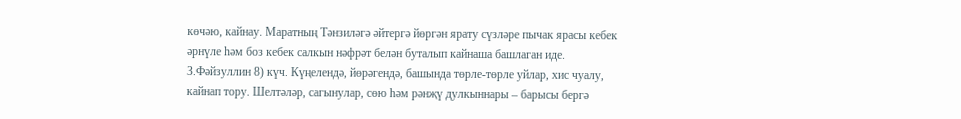көчәю, кайнау. Маратның Тәнзиләгә әйтергә йөргән ярату сүзләре пычак ярасы кебек әрнүле һәм боз кебек салкын нәфрәт белән буталып кайнаша башлаган иде. З.Фәйзуллин 8) күч. Күңелендә, йөрәгендә, башында төрле-төрле уйлар, хис чуалу, кайнап тору. Шелтәләр, сагынулар, сөю һәм рәнҗү дулкыннары – барысы бергә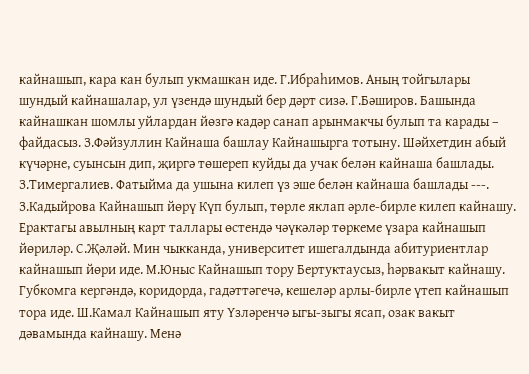кайнашып, кара кан булып укмашкан иде. Г.Ибраһимов. Аның тойгылары шундый кайнашалар, ул үзендә шундый бер дәрт сизә. Г.Бәширов. Башында кайнашкан шомлы уйлардан йөзгә кадәр санап арынмакчы булып та карады – файдасыз. З.Фәйзуллин Кайнаша башлау Кайнашырга тотыну. Шәйхетдин абый күчәрне, суынсын дип, җиргә төшереп куйды да учак белән кайнаша башлады. З.Тимергалиев. Фатыйма да ушына килеп үз эше белән кайнаша башлады ---. З.Кадыйрова Кайнашып йөрү Күп булып, төрле яклап әрле-бирле килеп кайнашу. Ерактагы авылның карт таллары өстендә чәүкәләр төркеме үзара кайнашып йөриләр. С.Җәләй. Мин чыкканда, университет ишегалдында абитуриентлар кайнашып йөри иде. М.Юныс Кайнашып тору Бертуктаусыз, һәрвакыт кайнашу. Губкомга кергәндә, коридорда, гадәттәгечә, кешеләр арлы-бирле үтеп кайнашып тора иде. Ш.Камал Кайнашып яту Үзләренчә ыгы-зыгы ясап, озак вакыт дәвамында кайнашу. Менә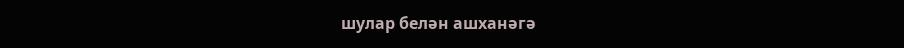шулар белән ашханәгә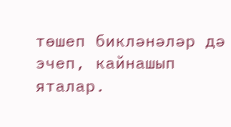төшеп бикләнәләр дә эчеп, кайнашып яталар.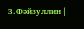З.Фәйзуллин |